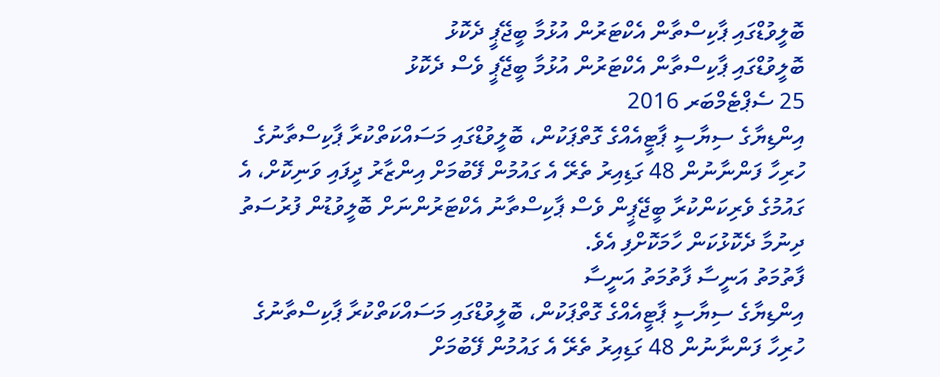ބޮލީވުޑްގައި ޕާކިސްތާން އެކްޓަރުން އުޅުމާ ބީޖޭޕީ ދެކޮޅު
ބޮލީވުޑްގައި ޕާކިސްތާން އެކްޓަރުން އުޅުމާ ބީޖޭޕީ ވެސް ދެކޮޅު
25 ސެޕްޓެމްބަރ 2016
އިންޑިޔާގެ ސިޔާސީ ޕާޓީއެއްގެ ގޮތްޕަކުން، ބޮލީވުޑްގައި މަސައްކަތްކުރާ ޕާކިސްތާނުގެ ހުރިހާ ފަންނާނުން 48 ގަޑިއިރު ތެރޭ އެ ގައުމުން ފޭބުމަށް އިންޒާރު ދީފައި ވަނިކޮށް، އެ ގައުމުގެ ވެރިކަންކުރާ ބީޖޭޕީން ވެސް ޕާކިސްތާނު އެކްޓަރުންނަށް ބޮލީވުޑުން ފުރުސަތު ދިނުމާ ދެކޮޅުކަން ހާމަކޮށްފި އެވެ.
ފާތުމަތު އަނީސާ ފާތުމަތު އަނީސާ
އިންޑިޔާގެ ސިޔާސީ ޕާޓީއެއްގެ ގޮތްޕަކުން، ބޮލީވުޑްގައި މަސައްކަތްކުރާ ޕާކިސްތާނުގެ ހުރިހާ ފަންނާނުން 48 ގަޑިއިރު ތެރޭ އެ ގައުމުން ފޭބުމަށް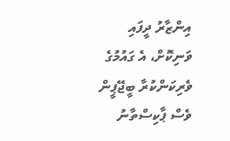އިންޒާރު ދީފައި ވަނިކޮށް، އެ ގައުމުގެ ވެރިކަންކުރާ ބީޖޭޕީން ވެސް ޕާކިސްތާނު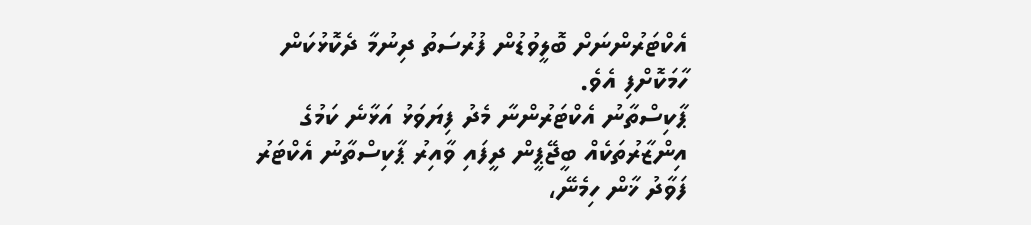އެކްޓަރުންނަށް ބޮލީވުޑުން ފުރުސަތު ދިނުމާ ދެކޮޅުކަން ހާމަކޮށްފި އެވެ.
ޕާކިސްތާނު އެކްޓަރުންނާ މެދު ފިޔަވަޅު އަޅާނެ ކަމުގެ އިންޒާރުތަކެއް ބީޖޭޕީން ދީފައި ވާއިރު ޕާކިސްތާނު އެކްޓަރު ފަވާދު ޚާން ހިމެނޭ،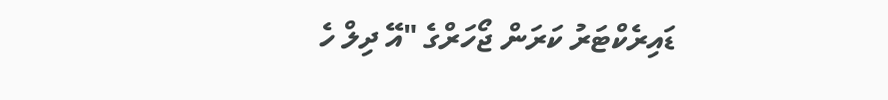ޑައިރެކްޓަރު ކަރަން ޖޯހަރްގެ "އޭ ދިލް ހެ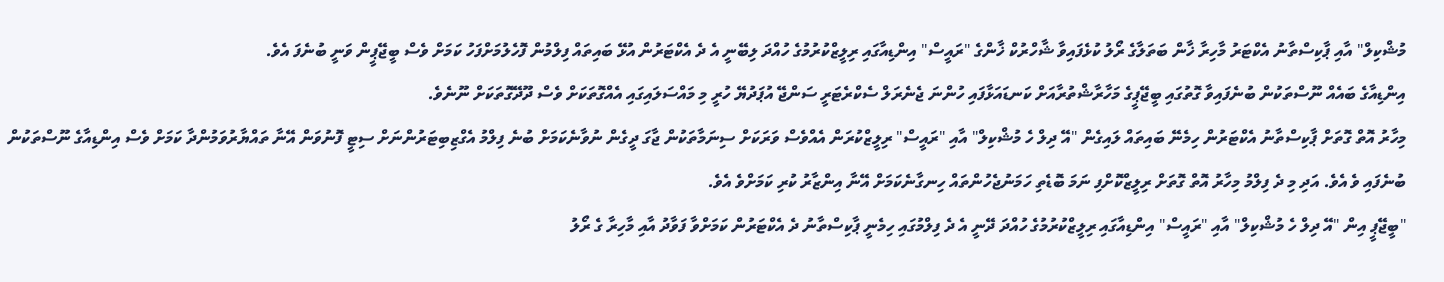މުޝްކިލް" އާއި ޕާކިސްތާނު އެކްޓަރު މާހިރާ ޚާން ބަތަލާގެ ރޯލު ކުޅެފައިވާ ޝާހްރުކް ޚާންގެ "ރައީސް" އިންޑިއާގައި ރިލީޒްކުރުމުގެ ހުއްދަ ލިބޭނީ އެ ދެ އެކްޓަރުން އުޅޭ ބައިތައް ފިލްމުން ފޮހެލުމަށްފަހު ކަމަށް ވެސް ބީޖޭޕީން ވަނީ ބުނެފަ އެވެ.
އިންޑިއާގެ ބައެއް ނޫސްތަކުން ބުނެފައިވާ ގޮތުގައި ބީޖޭޕީގެ މަހާރާޝްތުރާއަށް ކަނޑައަޅާފައި ހުންނަ ޖެނެރަލް ސެކްރެޓަރީ ސަންޖޭ އުޕަދުޔޭ ހުރީ މި މައްސަލައިގައި އެއްގޮތަކަށް ވެސް ދޫދޭގޮތަކަށް ނޫނެވެ.
މިހާރު އޮތް ގޮތަށް ޕާކިސްތާނު އެކްޓަރުން ހިމެނޭ ބައިތައް ލައިގެން "އޭ ދިލް ހެ މުޝްކިލް" އާއި "ރައީސް" ރިލީޒްކުރަން އެއްވެސް ވަރަކަށް ސިނަމާތަކުން ޖާގަ ދީގެން ނުވާނެކަމަށް ބުނެ ފިލްމު އެގްޒިބިޓަރުންނަށް ސިޓީ ފޮނުވަން އޭނާ ތައްޔާރުވަމުންދާ ކަމަށް ވެސް އިންޑިއާގެ ނޫސްތަކުން ބުނެފައި ވެ އެވެ. އަދި މި ދެ ފިލްމު މިހާރު އޮތް ގޮތަށް ރިލީޒްކޮށްފި ނަމަ ބޮޑެތި ހަމަނުޖެހުންތައް ހިނގާނެކަމަށް އޭނާ އިންޒާރު ކުރި ކަމަށްވެ އެވެ.
"ބީޖޭޕީ އިން "އޭ ދިލް ހެ މުޝްކިލް" އާއި "ރައީސް" އިންޑިއާގައި ރިލީޒްކުރުމުގެ ހުއްދަ ދޭނީ އެ ދެ ފިލްމުގައި ހިމެނީ ޕާކިސްތާނު ދެ އެކްޓަރުން ކަމަށްވާ ފަވާދު އާއި މާހިރާ ގެ ރޯލު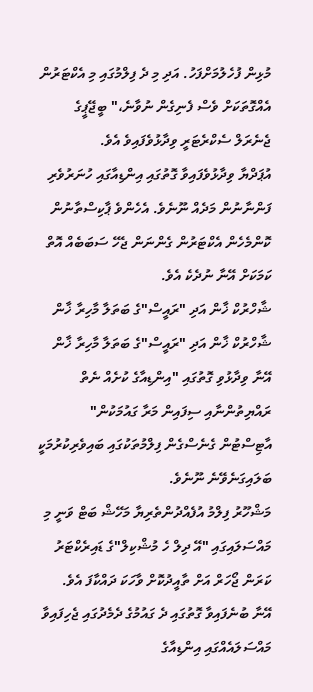މުޅިން ފުހެލުމަށްފަހު. އަދި މި ދެ ފިލްމުގައި މި އެކްޓަރުން އެއްގޮތަކަށް ވެސް ފެނިގެން ނުވާނެ،" ބީޖޭޕީގެ ޖެނެރަލް ސެކްރެޓަރީ ވިދާޅުވެފައިވެ އެވެ.
އުޕަދްޔާ ވިދާޅުވެފައިވާ ގޮތުގައި އިންޑިއާގައި ހުނަރުވެރި ފަންނާނުން މަދެއް ނޫނެވެ. އެހެންވެ ޕާކިސްތާނުން ކޮންމެހެން އެކްޓަރުން ގެންނަން ޖެހޭ ސަބަބެއް އޮތް ކަމަކަށް އޭނާ ނުދެކެ އެވެ.
ޝާހްރުކް ޚާން އަދި "ރައީސް"ގެ ބަތަލާ މާހިރާ ޚާން
ޝާހްރުކް ޚާން އަދި "ރައީސް"ގެ ބަތަލާ މާހިރާ ޚާން
އޭނާ ވިދާޅުވި ގޮތުގައި "އިންޑިއާގެ ކުށެއް ނެތް ރައްޔިތުންނާއި ސިފައިން މަރާ ގައުމަކުން" އާޓިސްޓުން ގެނެސްގެން ފިލްމުތަކުގައި ބައިވެރިކުރުމަކީ ބަލައިގަނެވޭނެ ނޫނެވެ.
މަޝްހޫރު ފިލްމު އުފެއްދުންތެރިޔާ މަހޭޝް ބަޓް ވަނީ މި މައްސަލައިގައި "އޭ ދިލް ހެ މުޝްކިލް"ގެ ޑައިރެކްޓަރު ކަރަން ޖޯހަރް އަށް ތާއީދުކޮށް ވާހަކަ ދައްކާފަ އެވެ.
އޭނާ ބުނެފައިވާ ގޮތުގައި ދެ ގައުމުގެ ދެމެދުގައި ޖެހިފައިވާ މައްސަލައެއްގައި އިންޑިއާގެ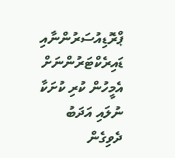ޕްރޮޑިއުސަރުންނާއި ޑައިރެކްޓަރުންނަށް އެމީހުން ކުރި ކުށަކާ ނުލައި އަދަބު ދެވިގެން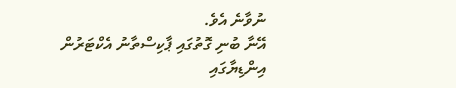ނުވާނެ އެވެ.
އޭނާ ބުނި ގޮތުގައި ޕާކިސްތާނު އެކްޓަރުން އިންޑިޔާގައި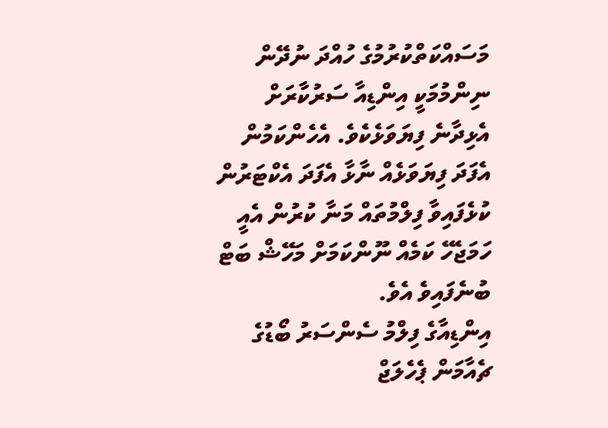މަސައްކަތްކުރުމުގެ ހުއްދަ ނުދޭން ނިންމުމަކީ އިންޑިއާ ސަރުކާރަށް އެޅިދާނެ ފިޔަވަޅެކެވެ. އެހެންކަމުން އެފަދަ ފިޔަވަޅެއް ނާޅާ އެފަދަ އެކްޓަރުން ކުޅެފައިވާ ފިލްމުތައް މަނާ ކުރުން އެއީ ހަމަޖެހޭ ކަމެއް ނޫންކަމަށް މަހޭޝް ބަޓް ބުނެފައިވެ އެވެ.
އިންޑިއާގެ ފިލްމު ސެންސަރު ބޯޑުގެ ޗެއާމަން ޕެހެލަޖް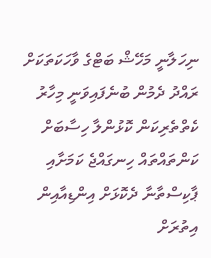ނިހަލާނީ މަހޭޝް ބަޓްގެ ވާހަކަތަކަށް ރައްދު ދެމުން ބުނެފައިވަނީ މިހާރު ކެތްތެރިކަން ކޮޅުންލާ ހިސާބަށް ކަންތައްތައް ހިނގައްޖެ ކަމަށާއި ޕާކިސްތާނާ ދެކޮޅަށް އިންޑިއާއިން އިތުރަށް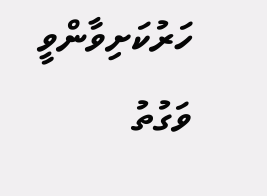ހަރުކަށިވާންވީ ވަގުތު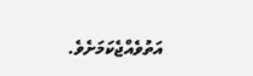އަތުވެއްޖެކަމަށެވެ.